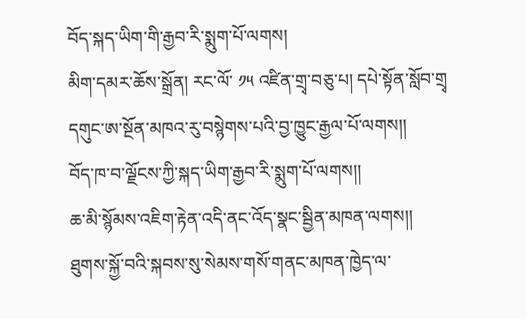བོད་སྐད་ཡིག་གི་རྒྱབ་རི་སྨུག་པོ་ལགས།
མིག་དམར་ཆོས་སྒྲོན། རང་ལོ་ ༡༥ འཛིན་གྲྭ་བཅུ་པ། དཔེ་སྟོན་སློབ་གྲྭ
དགུང་ཨ་སྔོན་མཁའ་རུ་བསྙེགས་པའི་བྱ་ཁྱུང་རྒྱལ་པོ་ལགས།།
བོད་ཁ་བ་ལྗོངས་ཀྱི་སྐད་ཡིག་རྒྱབ་རི་སྨུག་པོ་ལགས།།
ཆ་མི་སྙོམས་འཇིག་རྟེན་འདི་ནང་འོད་སྣང་སྦྱིན་མཁན་ལགས།།
ཐུགས་སྐྱོ་བའི་སྐབས་སུ་སེམས་གསོ་གནང་མཁན་ཁྱེད་ལ་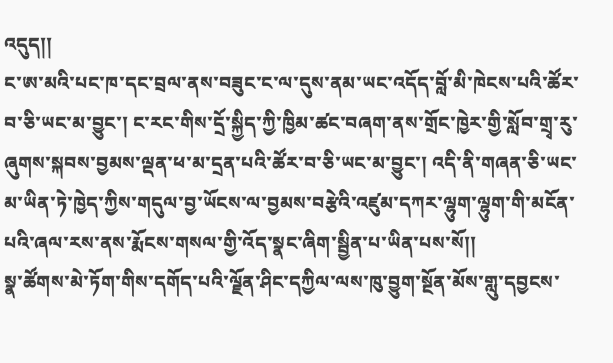འདུད།།
ང་ཨ་མའི་པང་ཁ་དང་བྲལ་ནས་བཟུང་ང་ལ་དུས་ནམ་ཡང་འདོད་བློ་མི་ཁེངས་པའི་ཚོར་བ་ཅི་ཡང་མ་བྱུང་། ང་རང་གིས་དྲོ་སྐྱིད་ཀྱི་ཁྱིམ་ཚང་བཞག་ནས་གྲོང་ཁྱེར་གྱི་སློབ་གྲྭ་རུ་ཞུགས་སྐབས་བྱམས་ལྡན་ཕ་མ་དྲན་པའི་ཚོར་བ་ཅི་ཡང་མ་བྱུང་། འདི་ནི་གཞན་ཅི་ཡང་མ་ཡིན་ཏེ་ཁྱེད་ཀྱིས་གདུལ་བྱ་ཡོངས་ལ་བྱམས་བརྩེའི་འཛུམ་དཀར་ལྷུག་ལྷུག་གི་མངོན་པའི་ཞལ་རས་ནས་རྨོངས་གསལ་གྱི་འོད་སྣང་ཞིག་སྦྱིན་པ་ཡིན་པས་སོ།།
སྣ་ཚོགས་མེ་ཏོག་གིས་དགོད་པའི་ལྗོན་ཤིང་དཀྱིལ་ལས་ཁུ་བྱུག་སྔོན་མོས་གླུ་དབྱངས་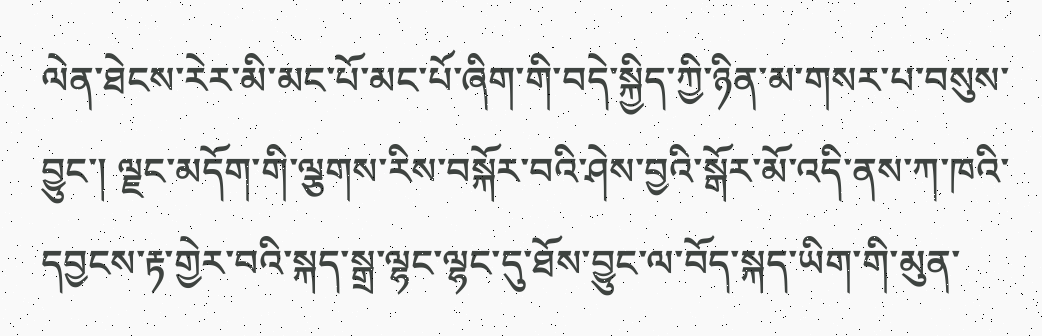ལེན་ཐེངས་རེར་མི་མང་པོ་མང་པོ་ཞིག་གི་བདེ་སྐྱིད་ཀྱི་ཉིན་མ་གསར་པ་བསུས་བྱུང་། ལྗང་མདོག་གི་ལྕགས་རིས་བསྐོར་བའི་ཤེས་བྱའི་སྒོར་མོ་འདི་ནས་ཀ་ཁའི་དབྱངས་རྟ་གྱེར་བའི་སྐད་སྒྲ་ལྷང་ལྷང་དུ་ཐོས་བྱུང་ལ་བོད་སྐད་ཡིག་གི་མུན་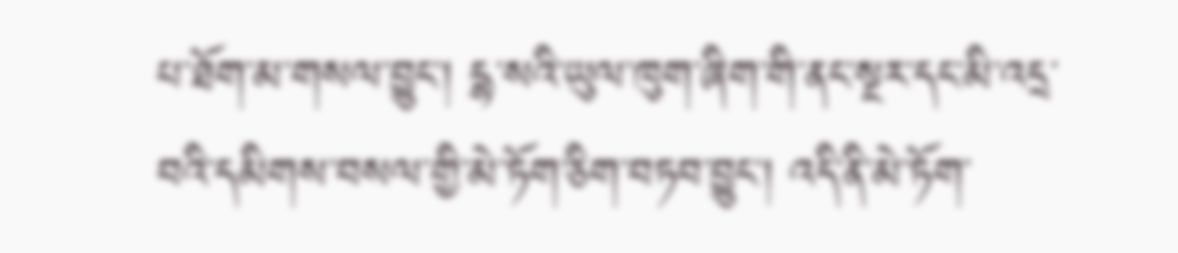པ་ཐོག་མ་གསལ་བྱུང་། དྷ་སའི་ཡུལ་ཁུག་ཞིག་གི་ནང་སྔར་དང་མི་འདྲ་བའི་དམིགས་བསལ་གྱི་མེ་ཏོག་ཅིག་བཏབ་བྱུང་། འདི་ནི་མེ་ཏོག་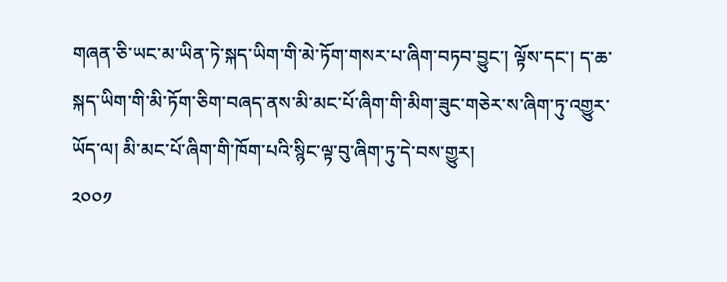གཞན་ཅི་ཡང་མ་ཡིན་ཏེ་སྐད་ཡིག་གི་མེ་ཏོག་གསར་པ་ཞིག་བཏབ་བྱུང་། ལྟོས་དང་། ད་ཆ་སྐད་ཡིག་གི་མི་ཏོག་ཅིག་བཞད་ནས་མི་མང་པོ་ཞིག་གི་མིག་ཟུང་གཅེར་ས་ཞིག་ཏུ་འགྱུར་ཡོད་ལ། མི་མང་པོ་ཞིག་གི་ཁོག་པའི་སྙིང་ལྟ་བུ་ཞིག་ཏུ་དེ་བས་གྱུར།
༢༠༠༡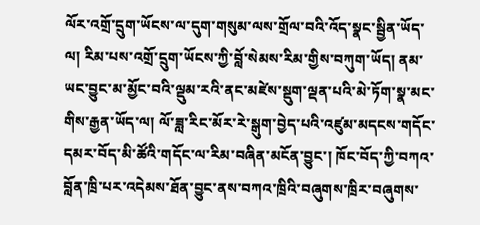ལོར་འགྲོ་དྲུག་ཡོངས་ལ་དུག་གསུམ་ལས་གྲོལ་བའི་འོད་སྣང་སྦྱིན་ཡོད་ལ། རིམ་པས་འགྲོ་དྲུག་ཡོངས་ཀྱི་བློ་སེམས་རིམ་གྱིས་བཀུག་ཡོད། ནམ་ཡང་བྱུང་མ་མྱོང་བའི་ལྡུམ་རའི་ནང་མཛེས་སྡུག་ལྡན་པའི་མེ་ཏོག་སྣ་མང་གིས་རྒྱན་ཡོད་ལ། ལོ་ཟླ་རིང་མོར་རེ་སྒུག་བྱེད་པའི་འཛུམ་མདངས་གདོང་དམར་བོད་མི་ཚོའི་གདོང་ལ་རིམ་བཞིན་མངོན་བྱུང་། ཁོང་བོད་ཀྱི་བཀའ་བློན་ཁྲི་པར་འདེམས་ཐོན་བྱུང་ནས་བཀའ་ཁྲིའི་བཞུགས་ཁྲིར་བཞུགས་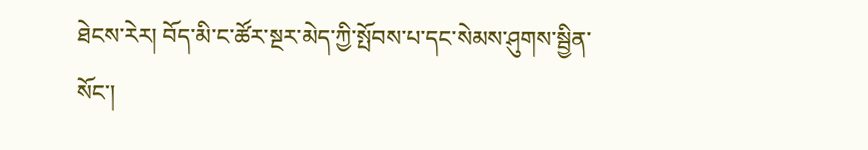ཐེངས་རེར། བོད་མི་ང་ཚོར་སྔར་མེད་ཀྱི་སྤོབས་པ་དང་སེམས་ཤུགས་སྦྱིན་སོང་།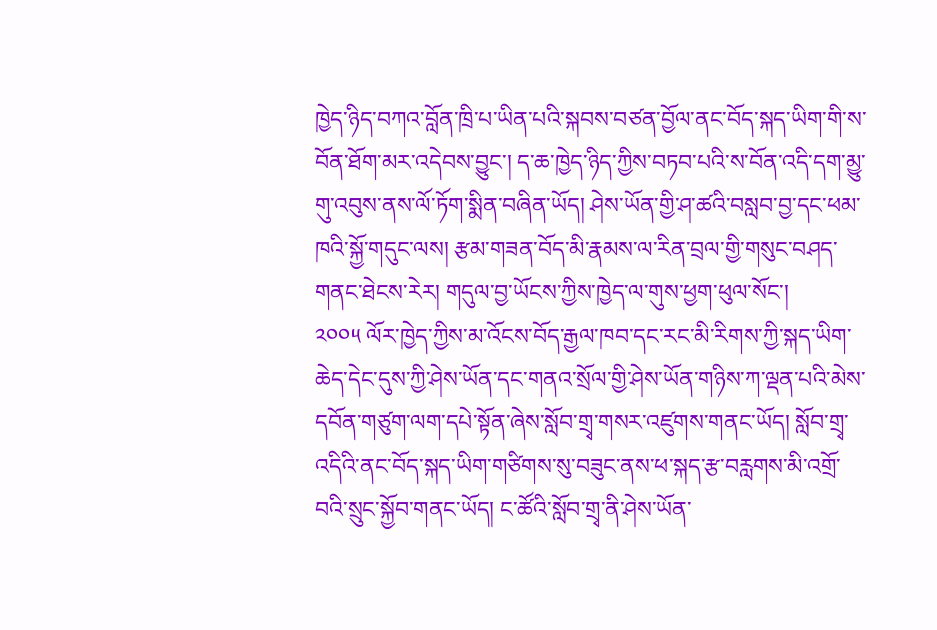ཁྱེད་ཉིད་བཀའ་བློན་ཁྲི་པ་ཡིན་པའི་སྐབས་བཙན་བྱོལ་ནང་བོད་སྐད་ཡིག་གི་ས་བོན་ཐོག་མར་འདེབས་བྱུང་། ད་ཆ་ཁྱེད་ཉིད་ཀྱིས་བཏབ་པའི་ས་བོན་འདི་དག་མྱུ་གུ་འབུས་ནས་ལོ་ཏོག་སྨིན་བཞིན་ཡོད། ཤེས་ཡོན་གྱི་ཤ་ཚའི་བསླབ་བྱ་དང་ཕམ་ཁའི་སྐྱོ་གདུང་ལས། རྩམ་གཟན་བོད་མི་རྣམས་ལ་རིན་བྲལ་གྱི་གསུང་བཤད་གནང་ཐེངས་རེར། གདུལ་བྱ་ཡོངས་ཀྱིས་ཁྱེད་ལ་གུས་ཕྱག་ཕུལ་སོང་།
༢༠༠༥ ལོར་ཁྱེད་ཀྱིས་མ་འོངས་བོད་རྒྱལ་ཁབ་དང་རང་མི་རིགས་ཀྱི་སྐད་ཡིག་ཆེད་དེང་དུས་ཀྱི་ཤེས་ཡོན་དང་གནའ་སྲོལ་གྱི་ཤེས་ཡོན་གཉིས་ཀ་ལྡན་པའི་མེས་དབོན་གཙུག་ལག་དཔེ་སྟོན་ཞེས་སློབ་གྲྭ་གསར་འཛུགས་གནང་ཡོད། སློབ་གྲྭ་འདིའི་ནང་བོད་སྐད་ཡིག་གཙིགས་སུ་བཟུང་ནས་ཕ་སྐད་རྩ་བརླགས་མི་འགྲོ་བའི་སྲུང་སྐྱོབ་གནང་ཡོད། ང་ཚོའི་སློབ་གྲྭ་ནི་ཤེས་ཡོན་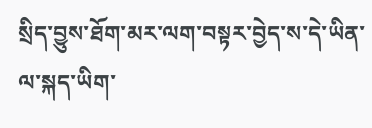སྲིད་བྱུས་ཐོག་མར་ལག་བསྟར་བྱེད་ས་དེ་ཡིན་ལ་སྐད་ཡིག་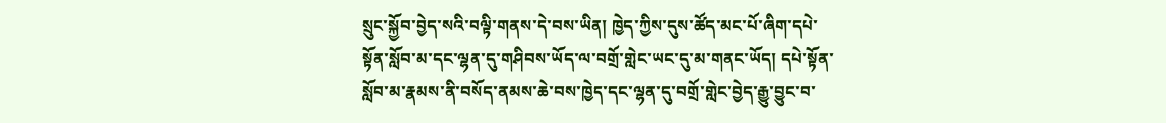སྲུང་སྐྱོབ་བྱེད་སའི་བལྟི་གནས་དེ་བས་ཡིན། ཁྱེད་ཀྱིས་དུས་ཚོད་མང་པོ་ཞིག་དཔེ་སྟོན་སློབ་མ་དང་ལྷན་དུ་གཤིབས་ཡོད་ལ་བགྲོ་གླེང་ཡང་དུ་མ་གནང་ཡོད། དཔེ་སྟོན་སློབ་མ་རྣམས་ནི་བསོད་ནམས་ཆེ་བས་ཁྱེད་དང་ལྷན་དུ་བགྲོ་གླེང་བྱེད་རྒྱུ་བྱུང་བ་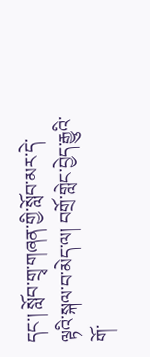དང་། སློབ་གྲྭ་གཞན་གྱི་སློབ་མར་དེ་ལྟའི་སྐལ་བ་མེད་ལ། བགྲོ་གླེང་བྱེད་རྒྱུའི་གོ་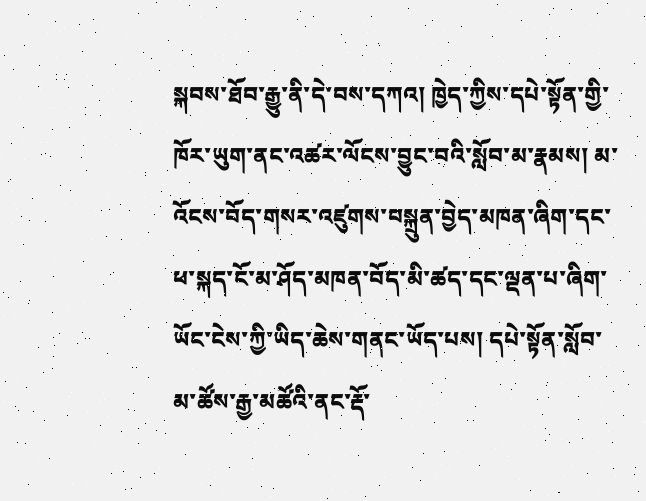སྐབས་ཐོབ་རྒྱུ་ནི་དེ་བས་དཀའ། ཁྱེད་ཀྱིས་དཔེ་སྟོན་གྱི་ཁོར་ཡུག་ནང་འཚར་ལོངས་བྱུང་བའི་སློབ་མ་རྣམས། མ་འོངས་བོད་གསར་འཛུགས་བསྐྲུན་བྱེད་མཁན་ཞིག་དང་ཕ་སྐད་ངོ་མ་ཤོད་མཁན་བོད་མི་ཚད་དང་ལྡན་པ་ཞིག་ཡོང་ངེས་ཀྱི་ཡིད་ཆེས་གནང་ཡོད་པས། དཔེ་སྟོན་སློབ་མ་ཚོས་རྒྱ་མཚོའི་ནང་རྡོ་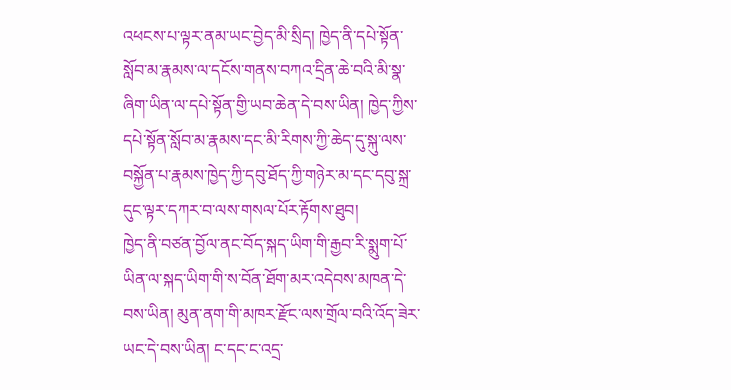འཕངས་པ་ལྟར་ནམ་ཡང་བྱེད་མི་སྲིད། ཁྱེད་ནི་དཔེ་སྟོན་སློབ་མ་རྣམས་ལ་དངོས་གནས་བཀའ་དྲིན་ཆེ་བའི་མི་སྣ་ཞིག་ཡིན་ལ་དཔེ་སྟོན་གྱི་ཡབ་ཆེན་དེ་བས་ཡིན། ཁྱེད་ཀྱིས་དཔེ་སྟོན་སློབ་མ་རྣམས་དང་མི་རིགས་ཀྱི་ཆེད་དུ་སྐུ་ལས་བསྐྱོན་པ་རྣམས་ཁྱེད་ཀྱི་དབུ་ཐོད་ཀྱི་གཉེར་མ་དང་དབུ་སྐྲ་དུང་ལྟར་དཀར་བ་ལས་གསལ་པོར་རྟོགས་ཐུབ།
ཁྱེད་ནི་བཙན་བྱོལ་ནང་བོད་སྐད་ཡིག་གི་རྒྱབ་རི་སྨུག་པོ་ཡིན་ལ་སྐད་ཡིག་གི་ས་བོན་ཐོག་མར་འདེབས་མཁན་དེ་བས་ཡིན། མུན་ནག་གི་མཁར་རྫོང་ལས་གྲོལ་བའི་འོད་ཟེར་ཡང་དེ་བས་ཡིན། ང་དང་ང་འདྲ་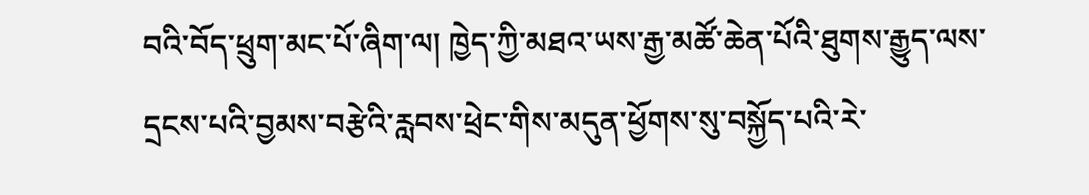བའི་བོད་ཕྲུག་མང་པོ་ཞིག་ལ། ཁྱེད་ཀྱི་མཐའ་ཡས་རྒྱ་མཚོ་ཆེན་པོའི་ཐུགས་རྒྱུད་ལས་དྲངས་པའི་བྱམས་བརྩེའི་རླབས་ཕྲེང་གིས་མདུན་ཕྱོགས་སུ་བསྐྱོད་པའི་རེ་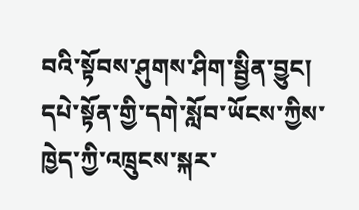བའི་སྟོབས་ཤུགས་ཤིག་སྦྱིན་བྱུང། དཔེ་སྟོན་གྱི་དགེ་སློབ་ཡོངས་ཀྱིས་ཁྱེད་ཀྱི་འཁྲུངས་སྐར་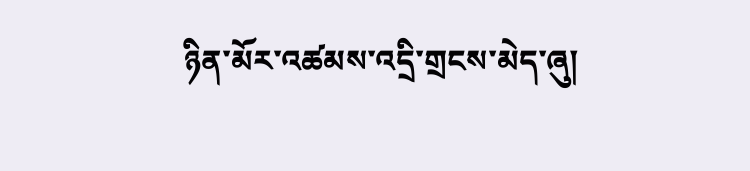ཉིན་མོར་འཚམས་འདྲི་གྲངས་མེད་ཞུ།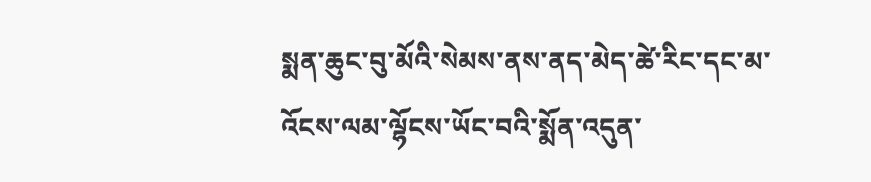སྨན་ཆུང་བུ་མོའི་སེམས་ནས་ནད་མེད་ཚེ་རིང་དང་མ་འོངས་ལམ་ལྷོངས་ཡོང་བའི་སྨོན་འདུན་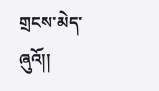གྲངས་མེད་ཞུའོ།།